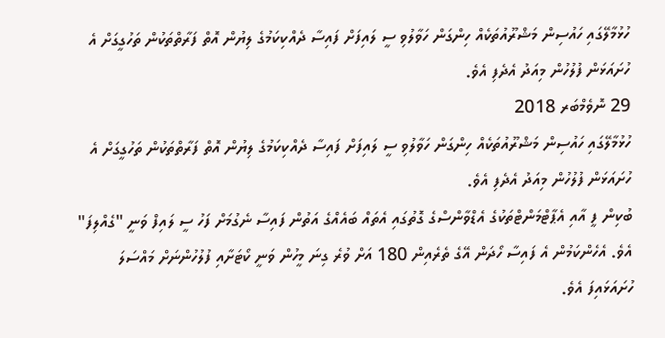ހުޅުމާލޭގައި ހައުސިން މަޝްރޫއުތަކެއް ހިންގަން ހަވާލުވި ސީ ލައިފަށް ފައިސާ ދެއްކިކަމުގެ ލިޔުން އޮތް ފަރާތްތަކުން ތަހުގީގަށް އެ ހުށައަޅަން ފުލުހުން މިއަދު އެދެފި އެވެ.
29 ނޮވެމްބަރ 2018
ހުޅުމާލޭގައި ހައުސިން މަޝްރޫއުތަކެއް ހިންގަން ހަވާލުވި ސީ ލައިފަށް ފައިސާ ދެއްކިކަމުގެ ލިޔުން އޮތް ފަރާތްތަކުން ތަހުގީގަށް އެ ހުށައަޅަން ފުލުހުން މިއަދު އެދެފި އެވެ.
ބުކިން ފީ އާއި އެޕާޓްމަންޓްތަކުގެ އެޑްވާންސްގެ ގޮތުގައި އެތައް ބައެއްގެ އަތުން ފައިސާ ނެގުމަށް ފަހު ސީ ލައިފް ވަނީ "ގެއްލިފަ" އެވެ. އެހެންކަމުން އެ ފައިސާ ހޯދަން އޭގެ ތެރެއިން 180 އަށް ވުރެ ގިނަ މީހުން ވަނީ ކޯޓަށާއި ފުލުހުންނަށް މައްސަލަ ހުށައަޅައިފަ އެވެ.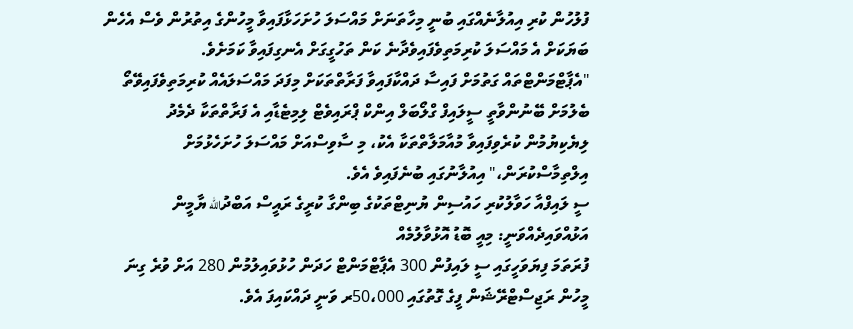ފުލުހުން ކުރި އިއުލާނެއްގައި ބުނީ މިހާތަނަށް މައްސަލަ ހުށަހަޅާފައިވާ މީހުންގެ އިތުރުން ވެސް އެހެން ބަޔަކަށް އެ މައްސަލަ ކުރިމަތިވެފައިވެދާނެ ކަން ތަހުގީގަށް އެނގިފައިވާ ކަމަށެވެ.
"އެޕާޓްމަންޓްތައް ގަތުމަށް ފައިސާ ދައްކާފައިވާ ފަރާތްތަކަށް މިފަދަ މައްސަލައެއް ކުރިމަތިވެފައިވޭތޯ ބެލުމަށް ބޭނުންވާތީ ސީލައިފް ގްލޯބަލް އިންކް ޕްރައިވެޓް ލިމިޓެޑާއި އެ ފަރާތްތަކާ ދެމެދު ލިޔެކިޔުމުން ކުރެވިފައިވާ މުއާމަލާތްތަކާ އެކު، މި ސާވިސްއަށް މައްސަލަ ހުށަހެޅުމަށް އިލްތިމާސްކުރަން،" އިއުލާނުގައި ބުނެފައިވެ އެވެ.
ސީ ލައިފްއާ ހަވާލުކުރި ހައުސިން ޔުނިޓްތަކުގެ ބިންގާ ކުރީގެ ރައީސް އަބްދުالله ޔާމީން އަޅުއްވައިދެއްވަނީ: މިއީ ބޮޑު އޮޅުވާލުމެއް
ފުރަތަމަ ފިޔަވަހީގައި ސީ ލައިފުން 300 އެޕާޓްމަންޓް ހަދަން ހުޅުވައިލުމުން 280 އަށް ވުރެ ގިނަ މީހުން ރަޖިސްޓްރޭޝަން ފީގެ ގޮތުގައި 50،000ރ ވަނީ ދައްކައިފަ އެވެ.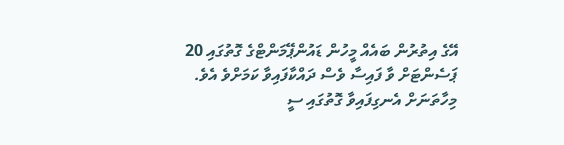އޭގެ އިތުރުން ބައެއް މީހުން ޑައުންޕޭމަންޓްގެ ގޮތުގައި 20 ޕަސެންޓަށް ވާ ފައިސާ ވެސް ދައްކާފައިވާ ކަމަށްވެ އެވެ.
މިހާތަނަށް އެނގިފައިވާ ގޮތުގައި ސީ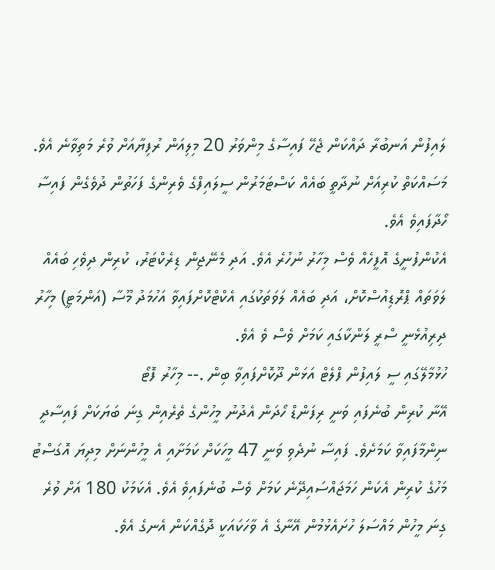ލައިފުން އަނބުރާ ދައްކަން ޖެހޭ ފައިސާގެ މިންވަރު 20 މިލިއަން ރުފިޔާއަށް ވުރެ މަތިވާނެ އެވެ. މަސައްކަތް ކުރިއަށް ނުދާތީ ބައެއް ކަސްޓަމަރުން ސީލައިފްގެ ވެރިންގެ ފަހަތުން ދުވެގެން ފައިސާ ހޯދާފައިވެ އެވެ.
އެކުންފުނީގެ އޮފީހެއް ވެސް މިހާރު ނުހުރެ އެވެ. އަދި މެނޭޖިން ޑިރެކްޓަރު، ކުރިން ދިވެހި ބައެއް ލަވަތައް ޕްރޮޑިއުސްކޮށް، އަދި ބައެއް ލަވަތަކުގައި އެކްޓްކޮށްފައިވާ އަހުމަދު މޫސާ (އަންމަޓީ) މިހާރު ދިރިއުޅެނީ ސްރީ ލަންކާގައި ކަމަށް ވެސް ވެ އެވެ.
ހުޅުމާލޭގައި ސީ ލައިފުން ފްލެޓް އަޅަން ދޫކޮށްފައިވާ ބިން .-- މިހާރު ފޮޓޯ
އޭނާ ކުރިން ބުނެފައި ވަނީ ރިފަންޑް ހޯދަން އެދުނު މީހުންގެ ތެރެއިން ގިނަ ބަޔަކަށް ފައިސާދީ ނިންމާފައިވާ ކަމަށެވެ. ފައިސާ ނުދެވި ވަނީ 47 މީހަކަށް ކަމަށާއި އެ މީހުންނަށް މިދިޔަ އޮގަސްޓު މަހުގެ ކުރިން އެކަން ހަމަޖައްސައިދޭނެ ކަމަށް ވެސް ބުނެފައިވެ އެވެ. އެކަމަކު 180 އަށް ވުރެ ގިނަ މީހުން މައްސަލަ ހުށައެޅުމުން އޭނާގެ އެ ވާހަކައަކީ ދޮގެއްކަން އެނގެ އެވެ.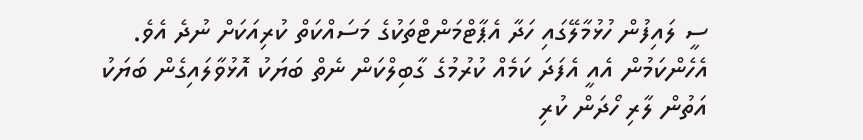ސީ ލައިފުން ހުޅުމާލޭގައި ހަދާ އެޕާޓްމަންޓްތަކުގެ މަސައްކަތް ކުރިއަކަށް ނުދެ އެވެ. އެހެންކަމުން އެއީ އެފަދަ ކަމެއް ކުރުމުގެ ގާބިލްކަން ނެތް ބަޔަކު އޮޅުވާލައިގެން ބަޔަކު އަތުން ލާރި ހޯދަން ކުރި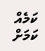ކަމެއް ކަމަށް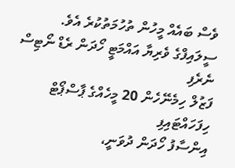ވެސް ބައެއް މީހުން ތުހުމަތުކުރެ އެވެ.
ސީލައިފްގެ ވެރިޔާ އައްމަޓީ ހޯދަން ރެޑް ނޯޓިސް ނެރެފި
ފަޒުލް ހިމެނޭހެން 20 މީހެއްގެ ޕާސްޕޯޓް ހިފަހައްޓައިފި
އިންސާފު ހޯދަން ދުވަނީ،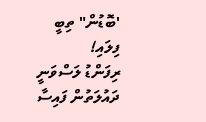'ބޮޑުން" ތިބީ ފިލައި!
ރިފަންޑު ލަސްވަނީ ދައުލަތުން ފައިސާ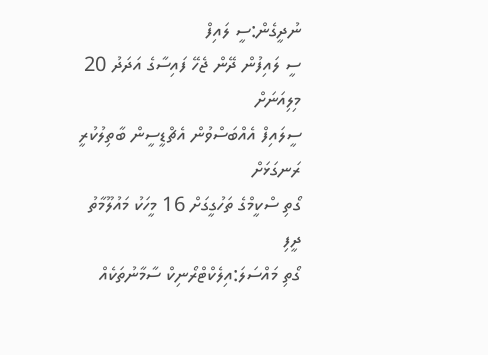ނުދީގެން:ސީ ލައިފް
ސީ ލައިފުން ދޭން ޖެހޭ ފައިސާގެ އަދަދު 20 މިލިއަނަށް
ސީލައިފް އެއްބަސްވުން އެޗްޑީސީން ބާތިލުކުރީ ރަނގަޅަށް
ގޯތި ސްކީމްގެ ތަހުގީގަށް 16 މީހަކު މައުލޫމާތު ދީފި
ގޯތި މައްސަލަ:އިލެކްޓްރޯނިކް ސާމާނުތަކެއް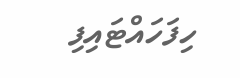ހިފަހައްޓައިފި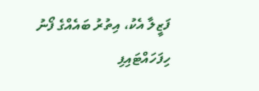ފަޒީލާ އެކު، އިތުރު ބައެއްގެ ފޯނު ހިފަހައްޓައިފި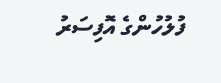ފުލުހުންގެ އޮފިސަރު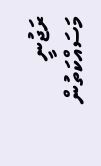ރަޖުނީ މަސައްކަތުން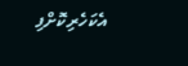އެކަހެރިކޮށްފި